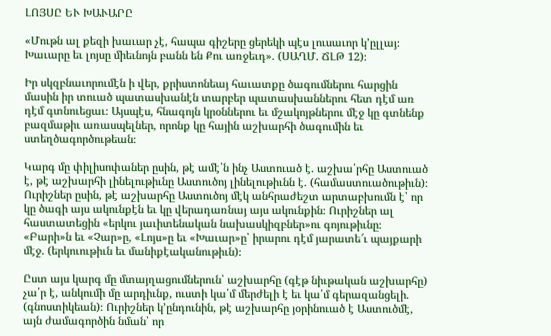ԼՈՅՍԸ ԵՒ ԽԱՒԱՐԸ

«Մութն ալ քեզի խաւար չէ, հապա գիշերը ցերեկի պէս լուսաւոր կ՚ըլլայ։ Խաւարը եւ լոյսը միեւնոյն բանն են Քու առջեւդ». (ՍԱՂՄ. ՃԼԹ 12)։

Իր սկզբնաւորումէն ի վեր, քրիստոնեայ հաւատքը ծագումներու հարցին մասին իր տուած պատասխանէն տարբեր պատասխաններու հետ դէմ առ դէմ գտնուեցաւ։ Այսպէս, հնագոյն կրօններու եւ մշակոյթներու մէջ կը գտնենք բազմաթիւ առասպելներ, որոնք կը հային աշխարհի ծագումին եւ ստեղծագործութեան։

Կարգ մը փիլիսոփաներ ըսին, թէ ամէ՛ն ինչ Աստուած է. աշխա՛րհը Աստուած է, թէ աշխարհի լինելութիւնը Աստուծոյ լինելութիւնն է. (համաստուածութիւն)։ Ուրիշներ ըսին, թէ աշխարհը Աստուծոյ մէկ անհրաժեշտ արտաբխումն է՝ որ կը ծագի այս ակունքէն եւ կը վերադառնայ այս ակունքին։ Ուրիշներ ալ հաստատեցին «երկու յաւիտենական նախասկիզբներ»ու գոյութիւնը։ «Բարի»ն եւ «Չար»ը, «Լոյս»ը եւ «Խաւար»ը՝ իրարու դէմ յարատե՜ւ պայքարի մէջ. (երկուութիւն եւ մանիքէականութիւն)։

Ըստ այս կարգ մը մտայղացումներուն՝ աշխարհը (գէթ նիւթական աշխարհը) չա՛ր է, անկումի մը արդիւնք, ուստի կա՛մ մերժելի է եւ կա՛մ գերազանցելի. (գնոստիկեան)։ Ուրիշներ կ՚ընդունին, թէ աշխարհը յօրինուած է Աստուծմէ, այն ժամագործին նման՝ որ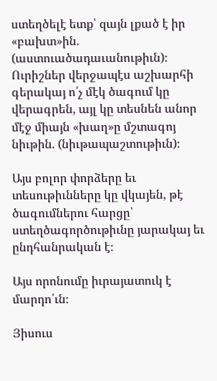ստեղծելէ ետք՝ զայն լքած է իր «բախտ»ին. (աստուածադաւանութիւն)։ Ուրիշներ վերջապէս աշխարհի գերակայ ո՛չ մէկ ծագում կը վերագրեն, այլ կը տեսնեն անոր մէջ միայն «խաղ»ը մշտագոյ նիւթին. (նիւթապաշտութիւն)։

Այս բոլոր փորձերը եւ տեսութիւնները կը վկայեն, թէ ծագումներու հարցը՝ ստեղծագործութիւնը յարակայ եւ ընդհանրական է։

Այս որոնումը իւրայատուկ է մարդո՛ւն։

Յիսուս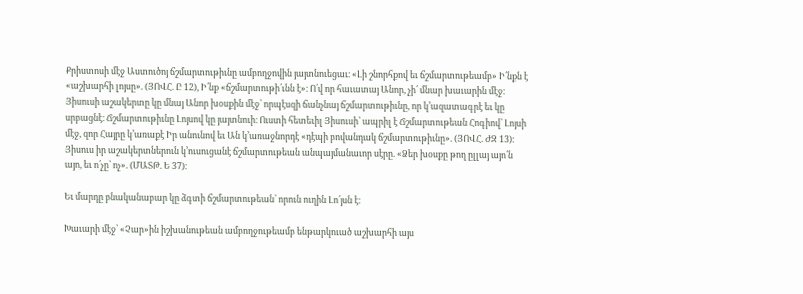Քրիստոսի մէջ Աստուծոյ ճշմարտութիւնը ամբողջովին յայտնուեցաւ։ «Լի շնորհքով եւ ճշմարտութեամբ» Ի՛նքն է «աշխարհի լոյսը». (ՅՈՎՀ. Ը 12), Ի՛նք «ճշմարտութի՛ւնն է»։ Ո՛վ որ հաւատայ Անոր, չի՛ մնար խաւարին մէջ։ Յիսուսի աշակերտը կը մնայ Անոր խօսքին մէջ՝ որպէսզի ճանչնայ ճշմարտութիւնը, որ կ՚ազատագրէ եւ կը սրբացնէ։ Ճշմարտութիւնը Լոյսով կը յայտնուի։ Ուստի հետեւիլ Յիսուսի՝ ապրիլ է Ճշմարտութեան Հոգիով՝ Լոյսի մէջ, զոր Հայրը կ՚առաքէ Իր անունով եւ Ան կ՚առաջնորդէ «դէպի բովանդակ ճշմարտութիւնը». (ՅՈՎՀ. ԺԶ 13)։ Յիսուս իր աշակերտներուն կ՚ուսուցանէ ճշմարտութեան անպայմանաւոր սէրը. «Ձեր խօսքը թող ըլլայ այո՛ն այո, եւ ո՛չը՝ ոչ». (ՄԱՏԹ. Ե 37)։

Եւ մարդը բնականաբար կը ձգտի ճշմարտութեան՝ որուն ուղին Լո՛յսն է։

Խաւարի մէջ՝ «Չար»ին իշխանութեան ամբողջութեամբ ենթարկուած աշխարհի այս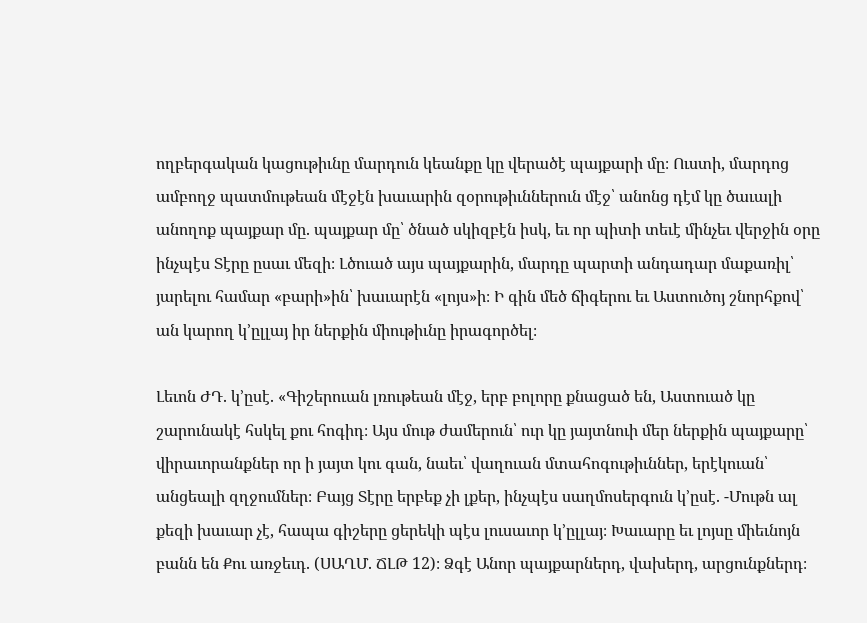ողբերգական կացութիւնը մարդուն կեանքը կը վերածէ պայքարի մը։ Ուստի, մարդոց ամբողջ պատմութեան մէջէն խաւարին զօրութիւններուն մէջ՝ անոնց դէմ կը ծաւալի անողոք պայքար մը. պայքար մը՝ ծնած սկիզբէն իսկ, եւ որ պիտի տեւէ մինչեւ վերջին օրը ինչպէս Տէրը ըսաւ մեզի։ Լծուած այս պայքարին, մարդը պարտի անդադար մաքառիլ՝ յարելու համար «բարի»ին՝ խաւարէն «լոյս»ի։ Ի գին մեծ ճիգերու եւ Աստուծոյ շնորհքով՝ ան կարող կ՚ըլլայ իր ներքին միութիւնը իրագործել։

Լեւոն ԺԴ. կ՚ըսէ. «Գիշերուան լռութեան մէջ, երբ բոլորը քնացած են, Աստուած կը շարունակէ հսկել քու հոգիդ։ Այս մութ ժամերուն՝ ուր կը յայտնուի մեր ներքին պայքարը՝ վիրաւորանքներ որ ի յայտ կու գան, նաեւ՝ վաղուան մտահոգութիւններ, երէկուան՝ անցեալի զղջումներ։ Բայց Տէրը երբեք չի լքեր, ինչպէս սաղմոսերգուն կ՚ըսէ. -Մութն ալ քեզի խաւար չէ, հապա գիշերը ցերեկի պէս լուսաւոր կ՚ըլլայ։ Խաւարը եւ լոյսը միեւնոյն բանն են Քու առջեւդ. (ՍԱՂՄ. ՃԼԹ 12)։ Ձգէ Անոր պայքարներդ, վախերդ, արցունքներդ։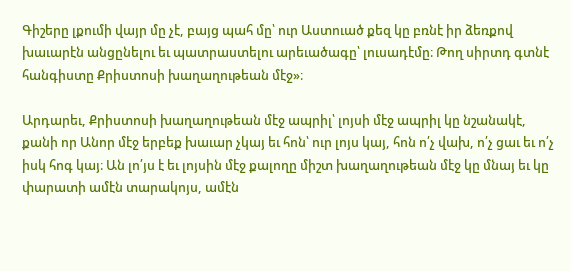Գիշերը լքումի վայր մը չէ, բայց պահ մը՝ ուր Աստուած քեզ կը բռնէ իր ձեռքով խաւարէն անցընելու եւ պատրաստելու արեւածագը՝ լուսադէմը։ Թող սիրտդ գտնէ հանգիստը Քրիստոսի խաղաղութեան մէջ»։

Արդարեւ, Քրիստոսի խաղաղութեան մէջ ապրիլ՝ լոյսի մէջ ապրիլ կը նշանակէ, քանի որ Անոր մէջ երբեք խաւար չկայ եւ հոն՝ ուր լոյս կայ, հոն ո՛չ վախ, ո՛չ ցաւ եւ ո՛չ իսկ հոգ կայ։ Ան լո՛յս է եւ լոյսին մէջ քալողը միշտ խաղաղութեան մէջ կը մնայ եւ կը փարատի ամէն տարակոյս, ամէն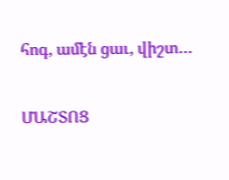հոգ, ամէն ցաւ, վիշտ…

ՄԱՇՏՈՑ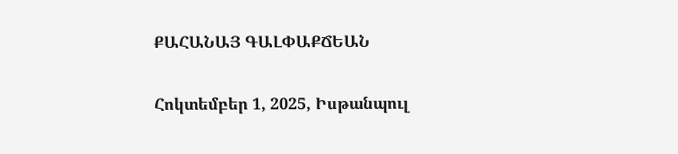ՔԱՀԱՆԱՅ ԳԱԼՓԱՔՃԵԱՆ

Հոկտեմբեր 1, 2025, Իսթանպուլ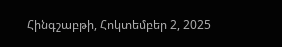Հինգշաբթի, Հոկտեմբեր 2, 2025